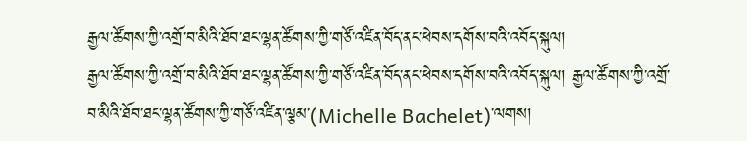རྒྱལ་ཚོགས་ཀྱི་འགྲོ་བ་མིའི་ཐོབ་ཐང་ལྷན་ཚོགས་ཀྱི་གཙོ་འཛིན་བོད་ནང་ཕེབས་དགོས་བའི་འབོད་སྐུལ།
རྒྱལ་ཚོགས་ཀྱི་འགྲོ་བ་མིའི་ཐོབ་ཐང་ལྷན་ཚོགས་ཀྱི་གཙོ་འཛིན་བོད་ནང་ཕེབས་དགོས་བའི་འབོད་སྐུལ། རྒྱལ་ཚོགས་ཀྱི་འགྲོ་བ་མིའི་ཐོབ་ཐང་ལྷན་ཚོགས་ཀྱི་གཙོ་འཛིན་ལྕམ་(Michelle Bachelet)་ལགས།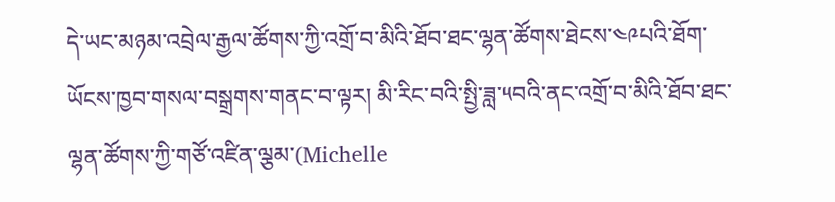དེ་ཡང་མཉམ་འབྲེལ་རྒྱལ་ཚོགས་ཀྱི་འགྲོ་བ་མིའི་ཐོབ་ཐང་ལྷན་ཚོགས་ཐེངས་༤༩པའི་ཐོག་ཡོངས་ཁྱབ་གསལ་བསྒྲགས་གནང་བ་ལྟར། མི་རིང་བའི་སྤྱི་ཟླ་༥བའི་ནང་འགྲོ་བ་མིའི་ཐོབ་ཐང་ལྷན་ཚོགས་ཀྱི་གཙོ་འཛིན་ལྕམ་(Michelle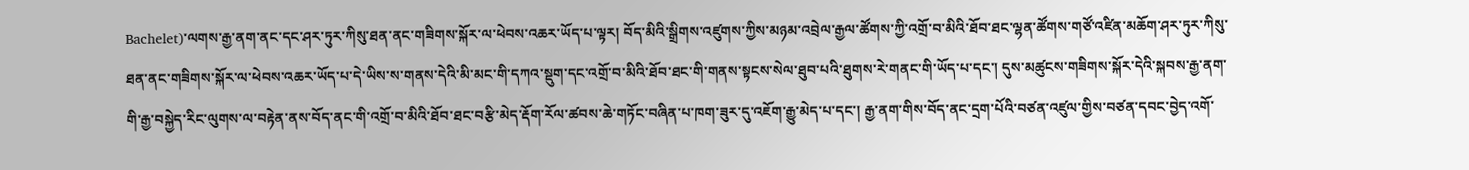Bachelet)་ལགས་རྒྱ་ནག་ནང་དང་ཤར་ཏུར་ཀིསུ་ཐན་ནང་གཟིགས་སྐོར་ལ་ཕེབས་འཆར་ཡོད་པ་ལྟར། བོད་མིའི་སྒྲིགས་འཛུགས་ཀྱིས་མཉམ་འབྲེལ་རྒྱལ་ཚོགས་ཀྱི་འགྲོ་བ་མིའི་ཐོབ་ཐང་ལྷན་ཚོགས་གཙོ་འཛིན་མཆོག་ཤར་ཏུར་ཀིསུ་ཐན་ནང་གཟིགས་སྐོར་ལ་ཕེབས་འཆར་ཡོད་པ་དེ་ཡིས་ས་གནས་དེའི་མི་མང་གི་དཀའ་སྡུག་དང་འགྲོ་བ་མིའི་ཐོབ་ཐང་གི་གནས་སྟངས་སེལ་ཐུབ་པའི་ཐུགས་རེ་གནང་གི་ཡོད་པ་དང་། དུས་མཚུངས་གཟིགས་སྐོར་དེའི་སྐབས་རྒྱ་ནག་གི་རྒྱ་བསྐྱེད་རིང་ལུགས་ལ་བརྟེན་ནས་བོད་ནང་གི་འགྲོ་བ་མིའི་ཐོབ་ཐང་བརྩི་མེད་རྡོག་རོལ་ཚབས་ཆེ་གཏོང་བཞིན་པ་ཁག་ཟུར་དུ་འཇོག་རྒྱུ་མེད་པ་དང་། རྒྱ་ནག་གིས་བོད་ནང་དྲག་པོའི་བཙན་འཛུལ་གྱིས་བཙན་དབང་བྱེད་འགོ་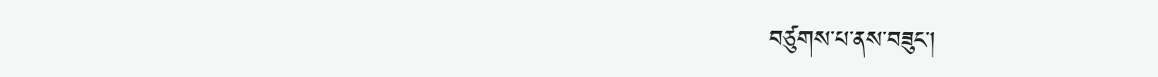བཙུགས་པ་ནས་བཟུང་།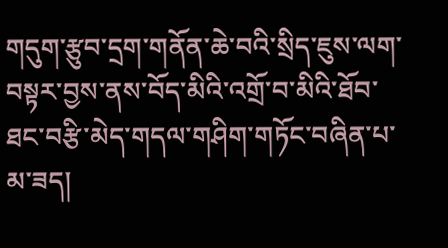གདུག་རྩུབ་དྲག་གནོན་ཆེ་བའི་སྲིད་ཇུས་ལག་བསྟར་བྱས་ནས་བོད་མིའི་འགྲོ་བ་མིའི་ཐོབ་ཐང་བརྩི་མེད་གདལ་གཤིག་གཏོང་བཞིན་པ་མ་ཟད།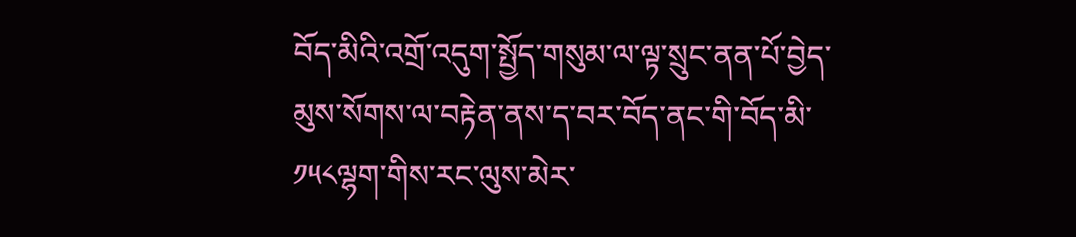བོད་མིའི་འགྲོ་འདུག་སྤྱོད་གསུམ་ལ་ལྟ་སྲུང་ནན་པོ་བྱེད་མུས་སོགས་ལ་བརྟེན་ནས་ད་བར་བོད་ནང་གི་བོད་མི་༡༥༨ལྷག་གིས་རང་ལུས་མེར་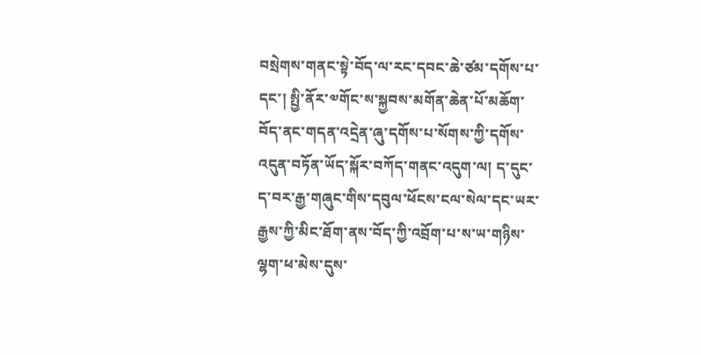བསྲེགས་གནང་སྟེ་བོད་ལ་རང་དབང་ཆེ་ཙམ་དགོས་པ་དང་། སྤྱི་ནོར་༧གོང་ས་སྐྱབས་མགོན་ཆེན་པོ་མཆོག་བོད་ནང་གདན་འདྲེན་ཞུ་དགོས་པ་སོགས་ཀྱི་དགོས་འདུན་བཏོན་ཡོད་སྐོར་བཀོད་གནང་འདུག་ལ། ད་དུང་ད་བར་རྒྱ་གཞུང་གིས་དབུལ་ཕོངས་ངལ་སེལ་དང་ཡར་རྒྱས་ཀྱི་མིང་ཐོག་ནས་བོད་ཀྱི་འབྲོག་པ་ས་ཡ་གཉིས་ལྷག་ཕ་མེས་དུས་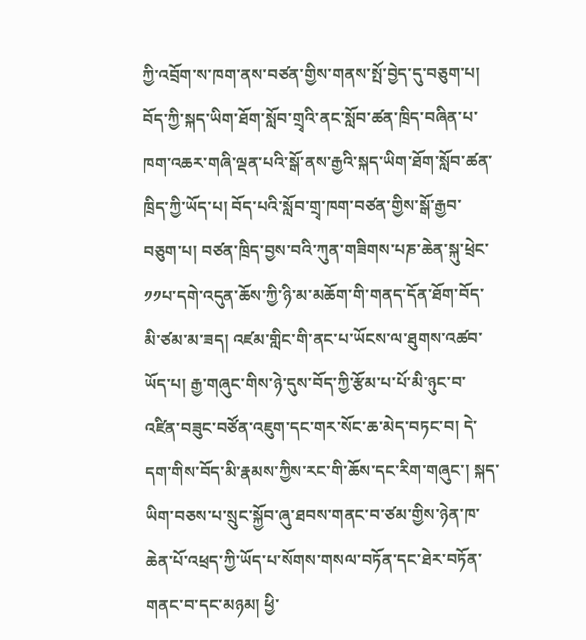ཀྱི་འབྲོག་ས་ཁག་ནས་བཙན་གྱིས་གནས་སྤོ་བྱེད་དུ་བཅུག་པ། བོད་ཀྱི་སྐད་ཡིག་ཐོག་སློབ་གྲྭའི་ནང་སློབ་ཚན་ཁྲིད་བཞིན་པ་ཁག་འཆར་གཞི་ལྡན་པའི་སྒོ་ནས་རྒྱའི་སྐད་ཡིག་ཐོག་སློབ་ཚན་ཁྲིད་ཀྱི་ཡོད་པ། བོད་པའི་སློབ་གྲྭ་ཁག་བཙན་གྱིས་སྒོ་རྒྱབ་བཅུག་པ། བཙན་ཁྲིད་བྱས་བའི་ཀུན་གཟིགས་པཎ་ཆེན་སྐུ་ཕྲེང་༡༡པ་དགེ་འདུན་ཆོས་ཀྱི་ཉི་མ་མཆོག་གི་གནད་དོན་ཐོག་བོད་མི་ཙམ་མ་ཟད། འཛམ་གླིང་གི་ནང་པ་ཡོངས་ལ་ཐུགས་འཚབ་ཡོད་པ། རྒྱ་གཞུང་གིས་ཉེ་དུས་བོད་ཀྱི་རྩོམ་པ་པོ་མི་ཉུང་བ་འཛིན་བཟུང་བཙོན་འཇུག་དང་གར་སོང་ཆ་མེད་བཏང་བ། དེ་དག་གིས་བོད་མི་རྣམས་ཀྱིས་རང་གི་ཆོས་དང་རིག་གཞུང་། སྐད་ཡིག་བཅས་པ་སྲུང་སྐྱོབ་ཞུ་ཐབས་གནང་བ་ཙམ་གྱིས་ཉེན་ཁ་ཆེན་པོ་འཕྲད་ཀྱི་ཡོད་པ་སོགས་གསལ་བཏོན་དང་ཐེར་བཏོན་གནང་བ་དང་མཉམ། ཕྱི་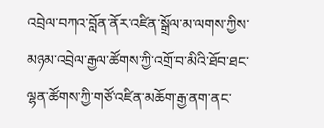འབྲེལ་བཀའ་བློན་ནོར་འཛིན་སྒྲོལ་མ་ལགས་ཀྱིས་མཉམ་འབྲེལ་རྒྱལ་ཚོགས་ཀྱི་འགྲོ་བ་མིའི་ཐོབ་ཐང་ལྷན་ཚོགས་ཀྱི་གཙོ་འཛིན་མཆོག་རྒྱ་ནག་ནང་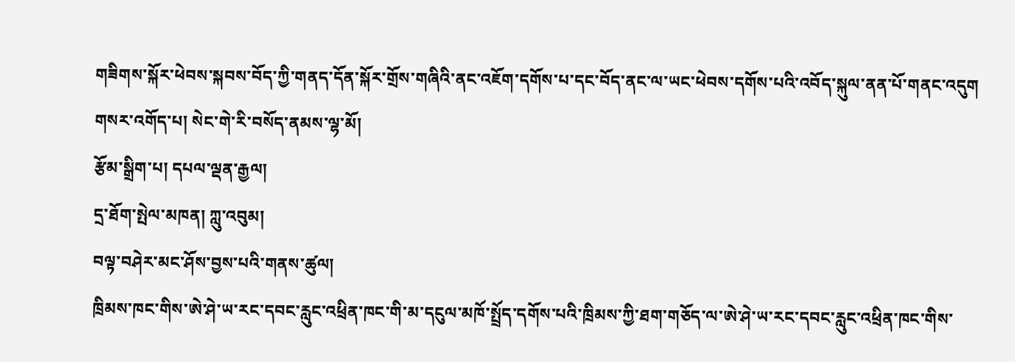གཟིགས་སྐོར་ཕེབས་སྐབས་བོད་ཀྱི་གནད་དོན་སྐོར་གྲོས་གཞིའི་ནང་འཇོག་དགོས་པ་དང་བོད་ནང་ལ་ཡང་ཕེབས་དགོས་པའི་འབོད་སྐུལ་ནན་པོ་གནང་འདུག
གསར་འགོད་པ། སེང་གེ་རི་བསོད་ནམས་ལྷ་མོ།
རྩོམ་སྒྲིག་པ། དཔལ་ལྡན་རྒྱལ།
དྲ་ཐོག་སྤེལ་མཁན། ཀླུ་འབུམ།
བལྟ་བཤེར་མང་ཤོས་བྱས་པའི་གནས་ཚུལ།
ཁྲིམས་ཁང་གིས་ཨེ་ཤེ་ཡ་རང་དབང་རླུང་འཕྲིན་ཁང་གི་མ་དངུལ་མཁོ་སྤྲོད་དགོས་པའི་ཁྲིམས་ཀྱི་ཐག་གཅོད་ལ་ཨེ་ཤེ་ཡ་རང་དབང་རླུང་འཕྲིན་ཁང་གིས་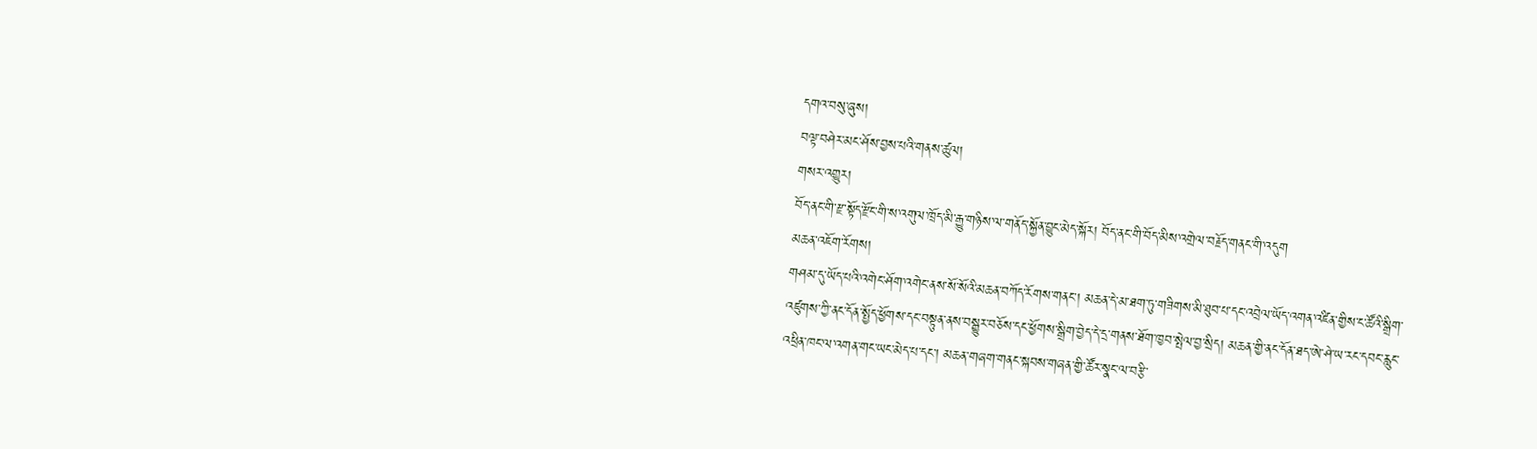དགའ་བསུ་ཞུས།
བལྟ་བཤེར་མང་ཤོས་བྱས་པའི་གནས་ཚུལ།
གསར་འགྱུར།
བོད་ནང་གི་རྫ་སྟོད་རྫོང་གི་ས་འགུལ་ཁྲོད་མི་རྒྱུ་གཉིས་ལ་གནོད་སྐྱོན་བྱུང་མེད་སྐོར། བོད་ནང་གི་བོད་མིས་འགྲེལ་བརྗོད་གནང་གི་འདུག
མཆན་འཇོག་རོགས།
གཤམ་དུ་ཡོད་པའི་འགེང་ཤོག་འགེང་ནས་སོ་སོའི་མཆན་བཀོད་རོགས་གནང་། མཆན་དེ་མ་ཐག་ཏུ་གཟིགས་མི་ཐུབ་པ་དང་འབྲེལ་ཡོད་འགན་འཛིན་གྱིས་ང་ཚོའི་སྒྲིག་འཛུགས་ཀྱི་ནང་དོན་སྤྱོད་ཕྱོགས་དང་བསྟུན་ནས་བསྒྱུར་བཅོས་དང་ཕྱོགས་སྒྲིག་བྱེད་དེ་དྲ་གནས་ཐོག་ཁྱབ་སྤེལ་བྱ་སྲིད། མཆན་གྱི་ནང་དོན་ཐད་ཨེ་ཤེ་ཡ་རང་དབང་རླུང་འཕྲིན་ཁང་ལ་འགན་གང་ཡང་མེད་པ་དང་། མཆན་གཞག་གནང་སྐབས་གཞན་གྱི་ཚོར་སྣང་ལ་བརྩི་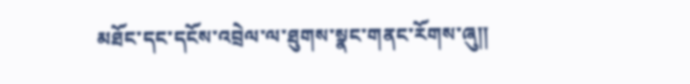མཐོང་དང་དངོས་འབྲེལ་ལ་ཐུགས་སྣང་གནང་རོགས་ཞུ༎